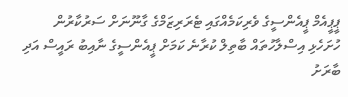ޕީޕީއެމް ޕީއެންސީގެ ވެރިކަމެއްގައި ޓެރަރިޒަމްގެ ގާނޫނަށް ސަރުކާރުން ހުށަހެޅި އިސްލާހުތައް ބާތިލް ކުރާނެ ކަމަށް ޕީއެންސީގެ ނާއިބު ރައީސް އަދި ބާރަށު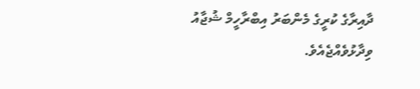ދާއިރާގެ ކުރީގެ މެންބަރު އިބްރާހީމް ޝުޖާއު ވިދާޅުވެއްޖެއެވެ.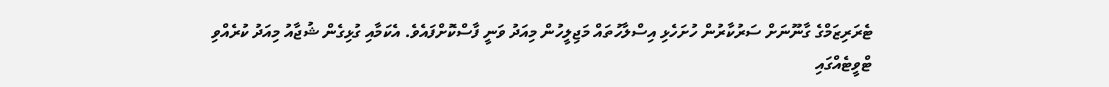ޓެރަރިޒަމްގެ ގާނޫނަށް ސަރުކާރުން ހުށަހެޅި އިސްލާހުތައް މަޖިލީހުން މިއަދު ވަނީ ފާސްކޮށްފައެވެ. އެކަމާއި ގުޅިގެން ޝުޖާއު މިއަދު ކުރެއްވި ޓްވީޓެއްގައި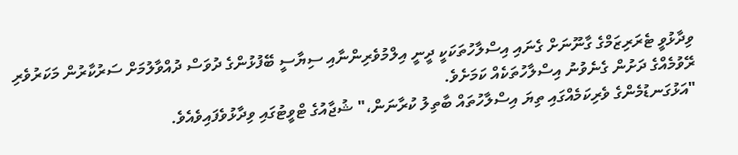ވިދާޅުވީ ޓެރަރިޒަމްގެ ގާނޫނަށް ގެނައި އިސްލާހުތަކަކީ ދީނީ އިލްމުވެރިންނާއި ސިޔާސީ ބޭފުޅުންގެ ދުވަސް ދުއްވާލުމަށް ސަރުކާރުން މަކަރުވެރި ރޭވުމެއްގެ ދަށުން ގެނެވުނު އިސްލާހުތަކެއް ކަމަށެވެ.
"އަޅުގަނޑުމެންގެ ވެރިކަމެއްގައި ތިޔަ އިސްލާހުތައް ބާތިލު ކުރާނަން،" ޝުޖާއުގެ ޓްވީޓުގައި ވިދާޅުވެފައިވެއެވެ.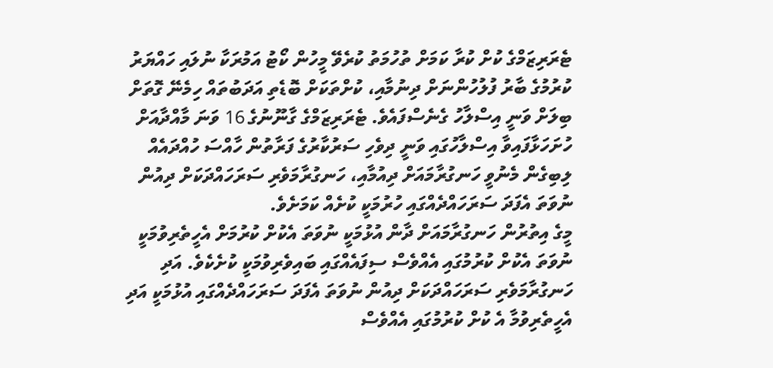ޓެރަރިޒަމްގެ ކުށް ކުރާ ކަމަށް ތުހުމަތު ކުރެވޭ މީހުން ކޯޓު އަމުރަކާ ނުލައި ހައްޔަރު ކުރުމުގެ ބާރު ފުލުހުންނަށް ދިނުމާއި، ކުށްތަކަށް ބޮޑެތި އަދަބުތައް ހިމެނޭ ގޮތަށް ބިލަށް ވަނީ އިސްލާހު ގެނެސްފައެވެ. ޓެރަރިޒަމްގެ ގާނޫނުގެ 16 ވަނަ މާއްދާއަށް ހުށަހަޅާފައިވާ އިސްލާހުގައި ވަނީ ދިވެހި ސަރުކާރުގެ ފަރާތުން ހާއްސަ ހުއްދައެއް ލިބިގެން މެނުވީ ހަނގުރާމައަށް ދިއުމާއި، ހަނގުރާމަވެރި ސަރަހައްދަކަށް ދިއުން ނުވަތަ އެފަދަ ސަރަހައްދެއްގައި ހުރުމަކީ ކުށެއް ކަމަށެވެ.
މީގެ އިތުރުން ހަނގުރާމައަށް ދާން އުޅުމަކީ ނުވަތަ އެކުށް ކުރުމަށް އެހީތެރިވުމަކީ ނުވަތަ އެކުށް ކުރުމުގައި އެއްވެސް ސިފައެއްގައި ބައިވެރިވުމަކީ ކުށެކެވެ. އަދި ހަނގުރާމަވެރި ސަރަހައްދަކަށް ދިއުން ނުވަތަ އެފަދަ ސަރަހައްދެއްގައި އުޅުމަކީ އަދި އެހީތެރިވުމާ އެ ކުށް ކުރުމުގައި އެއްވެސް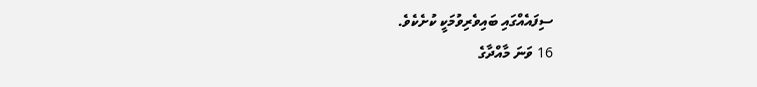ސިފައެއްގައި ބައިވެރިވުމަކީ ކުށެކެވެ.
16 ވަނަ މާއްދާގެ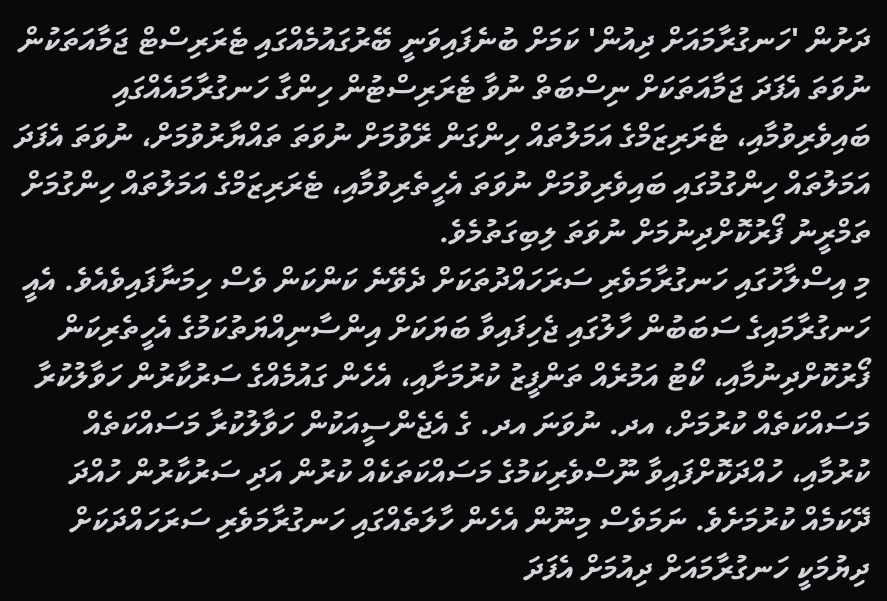ދަށުން 'ހަނގުރާމައަށް ދިއުން' ކަމަށް ބުނެފައިވަނީ ބޭރުގައުމެއްގައި ޓެރަރިސްޓް ޖަމާއަތަކުން ނުވަތަ އެފަދަ ޖަމާއަތަކަށް ނިސްބަތް ނުވާ ޓެރަރިސްޓުން ހިންގާ ހަނގުރާމައެއްގައި ބައިވެރިވުމާއި، ޓެރަރިޒަމްގެ އަމަލުތައް ހިންގަން ރޭވުމަށް ނުވަތަ ތައްޔާރުވުމަށް، ނުވަތަ އެފަދަ އަމަލުތައް ހިންގުމުގައި ބައިވެރިވުމަށް ނުވަތަ އެހީތެރިވުމާއި، ޓެރަރިޒަމްގެ އަމަލުތައް ހިންގުމަށް ތަމްރީނު ފޯރުކޮށްދިނުމަށް ނުވަތަ ލިބިގަތުމެވެ.
މި އިސްލާހުގައި ހަނގުރާމަވެރި ސަރަހައްދުތަކަށް ދެވޭނެ ކަންކަން ވެސް ހިމަނާފައިވެއެވެ. އެއީ ހަނގުރާމައިގެ ސަބަބުން ހާލުގައި ޖެހިފައިވާ ބަޔަކަށް އިންސާނިއްޔަތުކަމުގެ އެހީތެރިކަން ފޯރުކޮށްދިނުމާއި، ކޯޓު އަމުރެއް ތަންފީޒު ކުރުމަށާއި، އެހެން ގައުމެއްގެ ސަރުކާރުން ހަވާލުކުރާ މަސައްކަތެއް ކުރުމަށް، އދ. ނުވަނަ އދ. ގެ އެޖެންސީއަކުން ހަވާލުކުރާ މަސައްކަތެއް ކުރުމާއި، ހުއްދަކޮށްފައިވާ ނޫސްވެރިކަމުގެ މަސައްކަތަކެއް ކުރުން އަދި ސަރުކާރުން ހުއްދަ ދޭކަމެއް ކުރުމަށެވެ. ނަމަވެސް މިނޫން އެހެން ހާލަތެއްގައި ހަނގުރާމަވެރި ސަރަހައްދަކަށް ދިޔުމަކީ ހަނގުރާމައަށް ދިއުމަށް އެފަދަ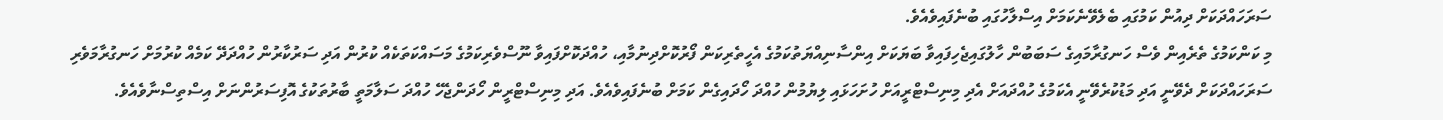ސަރަހައްދަކަށް ދިއުން ކަމުގައި ބެލެވޭނެކަމަށް އިސްލާހުގައި ބުނެފައިވެއެވެ.
މި ކަންކަމުގެ ތެރެއިން ވެސް ހަނގުރާމައިގެ ސަބަބުން ހާލުގައިޖެހިފައިވާ ބަޔަކަށް އިންސާނިއްޔަތުކަމުގެ އެހީތެރިކަން ފޯރުކޮށްދިނުމާއި، ހުއްދަކޮށްފައިވާ ނޫސްވެރިކަމުގެ މަސައްކަތަކެއް ކުރުން އަދި ސަރުކާރުން ހުއްދަދޭ ކަމެއް ކުރުމަށް ހަނގުރާމަވެރި ސަރަހައްދަކަށް ދެވޭނީ އަދި މަޑުކުރެވޭނީ އެކަމުގެ ހުއްދައަށް އެދި މިނިސްޓްރީއަށް ހުށަހަޅައި ލިޔުމުން ހުއްދަ ހޯދައިގެން ކަމަށް ބުނެފައިވެއެވެ. އަދި މިނިސްޓްރީން ހޯދަންޖެހޭ ހުއްދަ ސަލާމަތީ ބާރުތަކުގެ އޮފިސަރުންނަށް އިސްތިސްނާވެއެވެ.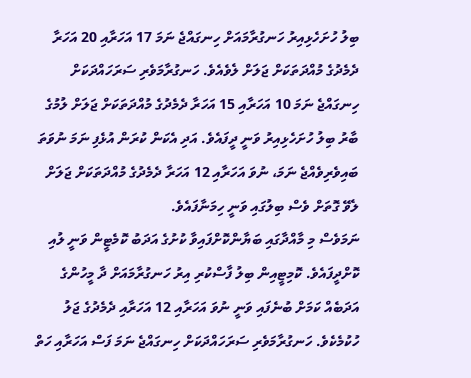ބިލު ހުށަހެޅިއިރު ހަނގުރާމައަށް ހިނގައްޖެ ނަމަ 17 އަހަރާއި 20 އަހަރާ ދެމެދުގެ މުއްދަތަކަށް ޖަލަށް ލެވެއެވެ. ހަނގުރާމަވެރި ސަރަހައްދަކަށް ހިނގައްޖެ ނަމަ 10 އަހަރާއި 15 އަހަރާ ދެމެދުގެ މުއްދަތަކަށް ޖަލަށް ލުމުގެ ބާރު ބިލު ހުށަހެޅިއިރު ވަނީ ދީފައެވެ. އަދި އެކަން ކުރަން އުޅެފި ނަމަ ނުވަތަ ބައިވެރިވެއްޖެ ނަމަ، ނުވަ އަހަރާއި 12 އަހަރާ ދެމެދުގެ މުއްދަތަކަށް ޖަލަށް ލެވޭ ގޮތަށް ވެސް ބިލުގައި ވަނީ ހިމަނާފައެވެ.
ނަމަވެސް މި މާއްދާގައި ބަޔާންކޮށްފައިވާ ކުށުގެ އަދަބު ކޮމެޓީން ވަނީ ލުއި ކޮށްދީފައެވެ. ކޮމިޓީއިން ބިލު ފާސްކުރި އިރު ހަނގުރާމައަށް ދާ މީހުންގެ އަދަބެއް ކަމަށް ބުނެފައި ވަނީ ނުވަ އަހަރާއި 12 އަހަރާއި ދެމެދުގެ ޖަލު ހުކުމެކެވެ. ހަނގުރާމަވެރި ސަރަހައްދަކަށް ހިނގައްޖެ ނަމަ ފަސް އަހަރާއި ހަތް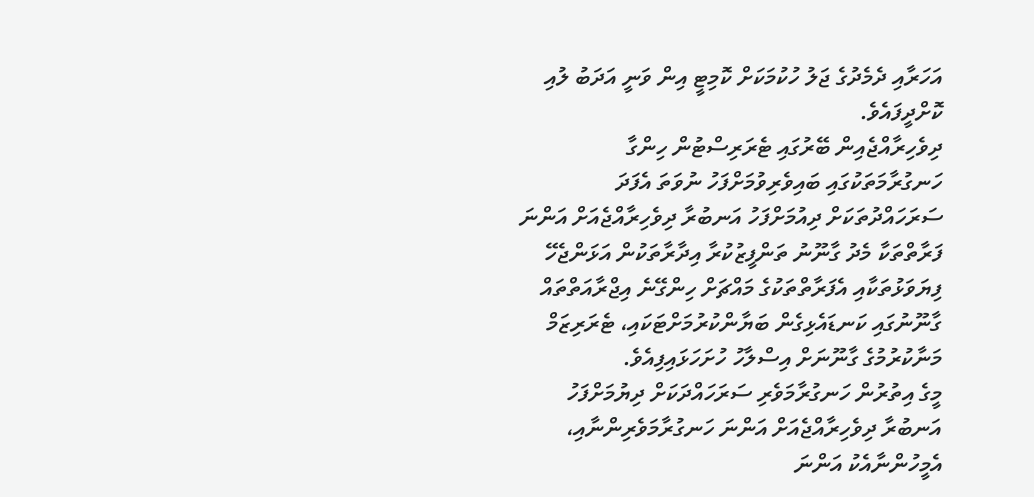އަހަރާއި ދެމެދުގެ ޖަލު ހުކުމަކަށް ކޮމިޓީ އިން ވަނީ އަދަބު ލުއި ކޮށްދީފައެވެ.
ދިވެހިރާއްޖެއިން ބޭރުގައި ޓެރަރިސްޓުން ހިންގާ ހަނގުރާމަތަކުގައި ބައިވެރިވުމަށްފަހު ނުވަތަ އެފަދަ ސަރަހައްދުތަކަށް ދިއުމަށްފަހު އަނބުރާ ދިވެހިރާއްޖެއަށް އަންނަ ފަރާތްތަކާ މެދު ގާނޫނު ތަންފީޒުކުރާ އިދާރާތަކުން އަޅަންޖެހޭ ފިޔަވަޅުތަކާއި އެފަރާތްތަކުގެ މައްޗަށް ހިންގޭނެ އިޖްރާއަތްތައް ގާނޫނުގައި ކަނޑައެޅިގެން ބަޔާންކުރުމަށްޓަކައި، ޓެރަރިޒަމް މަނާކުރުމުގެ ގާނޫނަށް އިސްލާހު ހުށަހަޅައިފިއެވެ.
މީގެ އިތުރުން ހަނގުރާމަވެރި ސަރަހައްދަކަށް ދިޔުމަށްފަހު އަނބުރާ ދިވެހިރާއްޖެއަށް އަންނަ ހަނގުރާމަވެރިންނާއި، އެމީހުންނާއެކު އަންނަ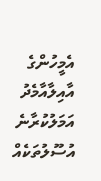އެމީހުންގެ އާއިލާއާމެދު އަމަލުކުރާނެ އުސޫލުތަކެއް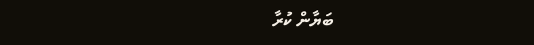ބަޔާން ކުރާ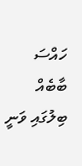ހައްސަ ބާބެއް ބިލުގައި ވަނީ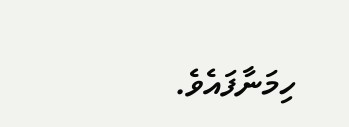ހިމަނާފައެވެ.